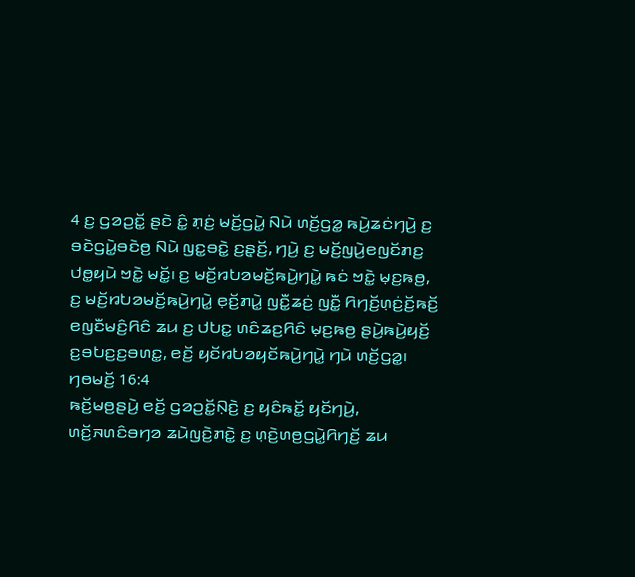4 ꤢ꤬ ꤞꤤꤑꤢꤩ꤭ ꤔꤢꤧ ꤢꤨ꤭ ꤊ꤫ꤢꤦ꤬ ꤗꤢꤩ꤬ꤞꤣꤧ꤭ ꤡꤣꤧ ꤛꤢꤩ꤬ꤞꤤ꤭ ꤒꤣꤧ꤬ꤘꤢꤦꤚꤣꤧ꤬ ꤢ꤬ ꤋꤢꤧꤞꤣꤧ꤭ꤋꤢꤧꤥ꤬ ꤡꤣꤧ ꤜꤢ꤭ꤋꤢꤧ꤭ ꤢ꤬ꤔ꤫ꤢꤩ꤬, ꤚꤣꤧ꤬ ꤢ꤬ ꤗꤢꤩ꤬ꤜꤣꤧ꤬ꤕꤜꤢꤩꤊꤢ꤬ ꤓꤥ꤭ꤟꤣꤧ ꤠꤢꤧ꤭ ꤗꤢꤩ꤭꤯ ꤢ꤬ ꤗꤢꤩ꤬ꤙꤝꤤꤗꤢꤩ꤬ꤒꤣꤧ꤬ꤚꤣꤧ꤭ ꤒꤢꤦ ꤠꤢꤧ꤭ ꤗ꤫ꤢ꤬ꤒꤥ꤬, ꤢ꤬ ꤗꤢꤩ꤬ꤙꤝꤤꤗꤢꤩ꤬ꤒꤣꤧ꤬ꤚꤣꤧ꤭ ꤕ꤫ꤢꤩ꤬ꤊꤣꤧ꤭ ꤜꤢꤪ꤭ꤘꤢꤦ꤬ ꤜꤢꤪ꤭ ꤖꤚꤢꤩ꤬ꤛ꤫ꤢꤦ꤬ꤢꤩ꤬ꤒꤢꤩ꤬ ꤕꤜꤢꤪꤗꤢꤨ꤬ꤖꤢꤨ ꤘꤣ ꤢ꤬ ꤓꤝꤢ꤭ ꤛꤢꤨꤘꤢ꤬ꤖꤢꤨ ꤗ꤫ꤢ꤬ꤒꤥ꤬ ꤔꤣꤧ꤬ꤒꤣꤧ꤬ꤟꤢꤩ꤬ ꤢ꤬ꤋꤝꤢ꤬ꤢ꤬ꤋꤛꤢ꤭, ꤕꤢꤩ꤬ ꤟꤢꤩꤙꤝꤤꤟꤢꤩꤒꤣꤧ꤬ꤚꤣꤧ꤭ ꤚꤣꤧ ꤛꤢꤩ꤬ꤞꤤ꤭꤯
ꤚꤥꤗꤢꤩ꤬ 16:4
ꤒꤢꤩ꤬ꤗꤥ꤬ꤔꤣꤧ꤬ ꤕꤢꤩ꤬ ꤞꤤꤑꤢꤩ꤭ꤡ꤫ꤢꤧ꤬ ꤢ꤬ ꤟꤢꤨꤒꤢꤩ꤭ ꤟꤢꤩꤚꤣꤧ꤬, ꤛꤢꤩ꤬ꤏꤛꤢꤨꤋꤚꤤ ꤘꤣꤧꤜꤢꤧ꤬ꤊꤢꤧ꤭ ꤢ꤬ ꤛ꤫ꤢꤧ꤬ꤛꤥ꤬ꤞꤣꤧ꤭ꤖꤚꤢꤩ꤬ ꤘꤣ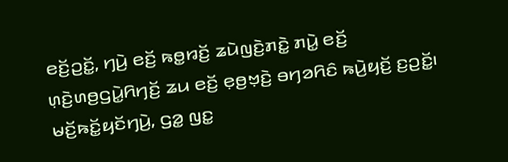ꤕꤢꤩ꤬ꤑꤢꤩ꤭, ꤚꤣꤧ꤬ ꤕꤢꤩ꤬ ꤒꤥ꤭ꤙꤢꤩ꤬ ꤘꤣꤧꤜꤢꤧ꤬ꤊꤢꤧ꤭ ꤊꤣꤧ꤭ ꤕꤢꤩ꤬ ꤛ꤫ꤢꤧ꤬ꤛꤥ꤬ꤞꤣꤧ꤭ꤖꤚꤢꤩ꤬ ꤘꤣ ꤕꤢꤩ꤬ ꤕ꤫ꤥ꤬ꤠ꤫ꤢꤧ꤬ ꤋꤚꤤꤖꤢꤨ ꤒꤣꤧ꤬ꤟꤢꤩ꤬ ꤢ꤬ꤑꤢꤩ꤭꤯
ꤗꤢꤩ꤬ꤒꤢꤩ꤭ꤟꤢꤩꤚꤣꤧ꤬, ꤞꤤ꤭ ꤜꤢ꤭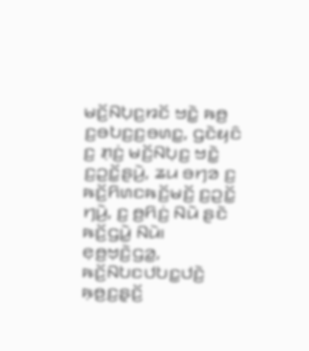ꤗꤢꤩ꤬ꤡꤝ꤫ꤢ꤬ꤙꤢꤩ ꤠꤢꤧ꤭ ꤒꤥ꤬ ꤢ꤬ꤋꤝꤢ꤬ꤢ꤬ꤋꤛꤢ꤭, ꤞꤢꤧꤟꤢꤨ ꤢ꤬ ꤊ꤫ꤢꤦ꤬ ꤗꤢꤩ꤬ꤡꤝ꤫ꤢ꤬ ꤠꤢꤧ꤭ ꤢ꤬ꤑꤢꤩ꤭ꤔꤣꤧ꤬, ꤘꤣ ꤋꤚꤤ ꤢ꤬ ꤒꤢꤩ꤬ꤖꤛꤢꤒꤢꤩ꤬ꤗꤢꤩ꤬ ꤢ꤬ꤑꤢꤩ꤭ ꤚꤣꤧ꤬, ꤢ꤬ ꤥ꤬ꤖꤢꤦ꤬ ꤡꤣꤧ ꤔꤢꤧ ꤒꤢꤩ꤬ꤞꤣꤧ꤭ ꤡꤣꤧ꤯
ꤕ꤫ꤥ꤬ꤠ꤫ꤢꤧ꤬ꤞꤤ꤭, ꤒꤢꤩ꤬ꤡꤝꤢꤓꤝꤢ꤭ꤓꤢꤧ꤬ ꤒ꤫ꤥ꤬ꤢ꤬ꤔ꤫ꤢꤩ꤬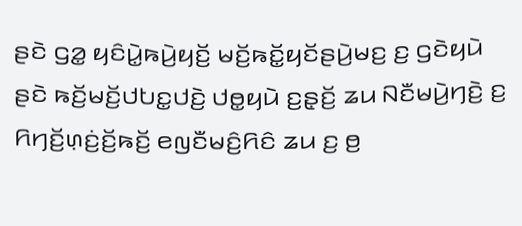ꤔꤢꤧ ꤞꤤ꤭ ꤟꤢꤨꤣꤧ꤭ꤒꤣꤧ꤬ꤟꤢꤩ꤬ ꤗꤢꤩ꤬ꤒꤢꤩ꤭ꤟꤢꤩꤔꤣꤧ꤬ꤗꤢ꤬ ꤢ꤬ ꤞꤢꤧꤟꤣꤧ ꤔꤢꤧ ꤒꤢꤩ꤬ꤗꤢꤩ꤬ꤓꤝꤢ꤭ꤓꤢꤧ꤬ ꤓꤥ꤭ꤟꤣꤧ ꤢ꤬ꤔ꤫ꤢꤩ꤬ ꤘꤣ ꤡꤢꤪꤗꤣꤧ꤬ꤚꤢꤧ꤬ ꤢ꤬ ꤖꤚꤢꤩ꤬ꤛ꤫ꤢꤦ꤬ꤢꤩ꤬ꤒꤢꤩ꤬ ꤕꤜꤢꤪꤗꤢꤨ꤬ꤖꤢꤨ ꤘꤣ ꤢ꤬ ꤥ꤬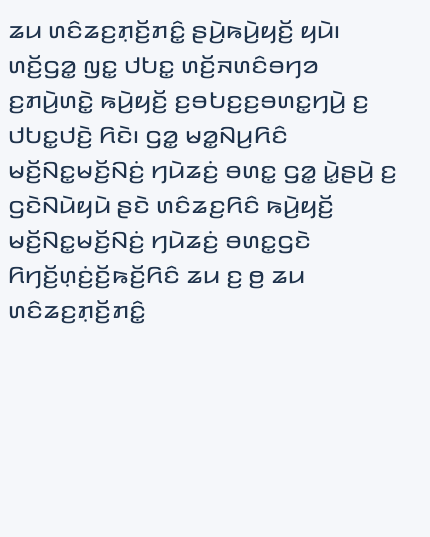ꤘꤣ ꤛꤢꤨꤘꤢ꤬ꤊ꤫ꤢꤩ꤬ꤊꤢꤨ꤭ ꤔꤣꤧ꤬ꤒꤣꤧ꤬ꤟꤢꤩ꤬ ꤟꤣꤧ꤯ ꤛꤢꤩ꤬ꤞꤤ꤭ ꤜꤢ꤭ ꤓꤝꤢ꤭ ꤛꤢꤩ꤬ꤏꤛꤢꤨꤋꤚꤤ ꤢ꤬ꤊꤣꤧ꤬ꤛꤢꤧ꤭ ꤒꤣꤧ꤬ꤟꤢꤩ꤬ ꤢ꤬ꤋꤝꤢ꤬ꤢ꤬ꤋꤛꤢ꤭ꤚꤣꤧ꤬ ꤢ꤬ ꤓꤝꤢ꤭ꤓꤢꤧ꤬ ꤖꤢꤧ꤯ ꤞꤤ꤭ ꤗꤤ꤭ꤡꤣ꤬ꤖꤢꤨ ꤗꤢꤩ꤬ꤡꤢ꤭ꤗꤢꤩ꤬ꤡꤢꤦ꤬ ꤚꤣꤧꤘꤢꤦ꤬ ꤋꤛꤢ꤭ ꤞꤤ꤭ ꤣꤧ꤭ꤔꤣꤧ꤬ ꤢ꤬ ꤞꤢꤧꤡꤣꤧꤟꤣꤧ ꤔꤢꤧ ꤛꤢꤨꤘꤢ꤬ꤖꤢꤨ ꤒꤣꤧ꤬ꤟꤢꤩ꤬ ꤗꤢꤩ꤬ꤡꤢ꤭ꤗꤢꤩ꤬ꤡꤢꤦ꤬ ꤚꤣꤧꤘꤢꤦ꤬ ꤋꤛꤢ꤭ꤞꤢꤧ ꤖꤚꤢꤩ꤬ꤛ꤫ꤢꤦ꤬ꤢꤩ꤬ꤒꤢꤩ꤬ꤖꤢꤨ ꤘꤣ ꤢ꤬ ꤥ꤬ ꤘꤣ ꤛꤢꤨꤘꤢ꤬ꤊ꤫ꤢꤩ꤬ꤊꤢꤨ꤭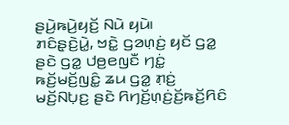ꤔꤣꤧ꤬ꤒꤣꤧ꤬ꤟꤢꤩ꤬ ꤡꤣꤧ ꤟꤣꤧ꤯
ꤊꤢꤨꤔ꤫ꤢꤧ꤬ꤣꤧ꤭, ꤠꤢꤧ꤭ ꤞꤤꤛ꤫ꤢꤦ꤬ ꤟꤢꤩ ꤞꤤ꤭ ꤔꤢꤧ ꤞꤤ꤭ ꤓꤥ꤬ꤕꤜꤢꤪ ꤚꤢꤦ꤭ ꤒꤢꤩ꤬ꤗꤢꤩ꤬ꤜꤢꤨ꤭ ꤘꤣ ꤞꤤ꤭ ꤊ꤫ꤢꤦ꤬ ꤗꤢꤩ꤬ꤡꤝ꤫ꤢ꤬ ꤔꤢꤧ ꤖꤚꤢꤩ꤬ꤛ꤫ꤢꤦ꤬ꤢꤩ꤬ꤒꤢꤩ꤬ꤖꤢꤨ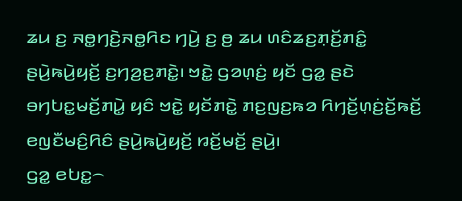ꤘꤣ ꤢ꤬ ꤏꤥ꤭ꤚꤢꤧ꤬ꤏꤥ꤭ꤖꤢ ꤚꤣꤧ꤬ ꤢ꤬ ꤥ꤬ ꤘꤣ ꤛꤢꤨꤘꤢ꤬ꤊ꤫ꤢꤩ꤬ꤊꤢꤨ꤭ ꤔꤣꤧ꤬ꤒꤣꤧ꤬ꤟꤢꤩ꤬ ꤢ꤬ꤚꤤ꤬ꤢ꤬ꤊꤢꤧ꤭꤯ ꤠꤢꤧ꤭ ꤞꤤꤛ꤫ꤢꤦ꤬ ꤟꤢꤩ ꤞꤤ꤭ ꤔꤢꤧ ꤋꤚꤝꤢ꤭ꤗꤢꤩ꤬ꤊꤣꤧ꤭ ꤟꤢꤨ ꤠꤢꤧ꤭ ꤟꤢꤩꤊꤢꤧ꤭ ꤊꤢ꤬ꤜꤢ꤬ꤒꤤ ꤖꤚꤢꤩ꤬ꤛ꤫ꤢꤦ꤬ꤢꤩ꤬ꤒꤢꤩ꤬ ꤕꤜꤢꤪꤗꤢꤨ꤬ꤖꤢꤨ ꤔꤣꤧ꤬ꤒꤣꤧ꤬ꤟꤢꤩ꤬ ꤙꤢꤩ꤬ꤗꤢꤩ꤬ ꤔꤣꤧ꤬꤯
ꤞꤤ꤭ ꤕꤝꤢ꤭꤮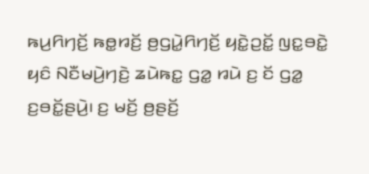ꤒꤣ꤬ꤖꤚꤢꤩ꤬ ꤒꤥ꤭ꤙꤢꤩ꤬ ꤥ꤬ꤞꤣꤧ꤭ꤖꤚꤢꤩ꤬ ꤟꤢꤧ꤭ꤑꤢꤩ꤭ ꤜꤢ꤭ꤋꤢꤧ꤭ ꤟꤢꤨ ꤡꤢꤪꤗꤣꤧ꤬ꤚꤢꤧ꤬ ꤘꤣꤧꤒꤢ꤭ ꤞꤤ꤭ ꤙꤣꤧ ꤢ꤬ ꤢꤩ ꤞꤤ꤭ ꤢ꤬ꤋꤢꤩ꤭ꤔꤣꤧ꤬꤯ ꤢ꤬ ꤗꤢꤩ꤬ ꤥ꤬ꤔꤢꤩ꤬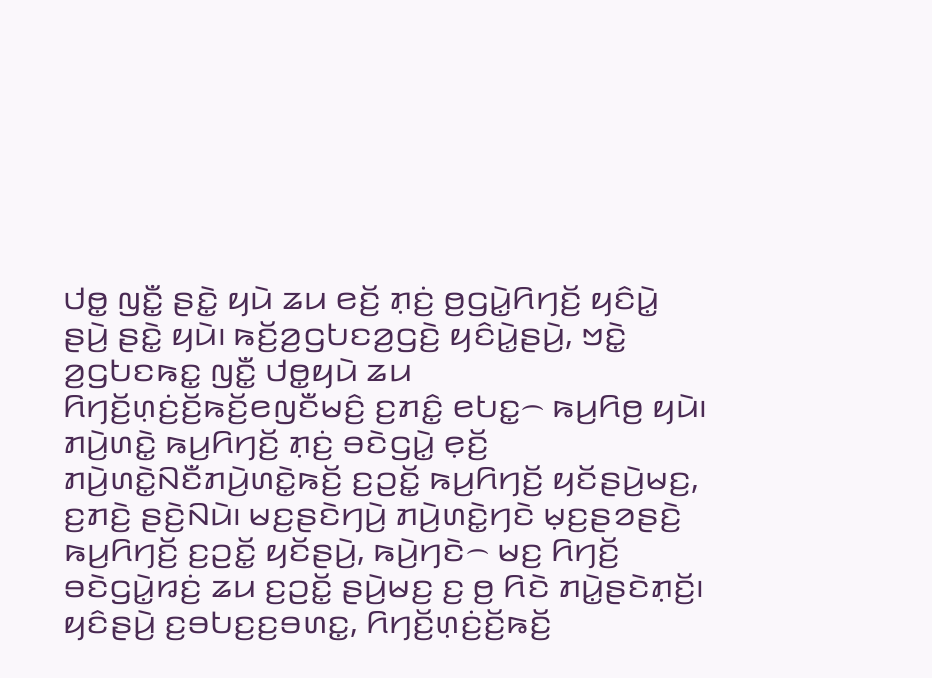ꤓꤥ꤭ ꤜꤢꤪ꤭ ꤔꤢꤧ꤭ ꤟꤣꤧ ꤘꤣ ꤕꤢꤩ꤬ ꤊ꤫ꤢꤦ꤬ ꤥ꤬ꤞꤣꤧ꤭ꤖꤚꤢꤩ꤬ ꤟꤢꤨꤣꤧ꤭ ꤔꤣꤧ꤬ ꤔꤢꤧ꤭ ꤟꤣꤧ꤯ ꤒꤢꤩ꤬ꤤ꤬ꤞꤝꤢꤤ꤬ꤞꤢꤧ꤬ ꤟꤢꤨꤣꤧ꤭ꤔꤣꤧ꤬, ꤠꤢꤧ꤭ ꤤ꤬ꤞꤝꤢꤒꤢ꤭ ꤜꤢꤪ꤭ ꤓꤥ꤭ꤟꤣꤧ ꤘꤣ ꤖꤚꤢꤩ꤬ꤛ꤫ꤢꤦ꤬ꤢꤩ꤬ꤒꤢꤩ꤬ꤕꤜꤢꤪꤗꤢꤨ꤬ ꤢ꤬ꤊꤢꤨ꤭ ꤕꤝꤢ꤭꤮ ꤒꤣ꤬ꤖꤥ꤬ ꤟꤣꤧ꤯
ꤊꤣꤧ꤬ꤛꤢꤧ꤭ ꤒꤣ꤬ꤖꤚꤢꤩ꤬ ꤊ꤫ꤢꤦ꤬ ꤋꤢꤧꤞꤣꤧ꤭ ꤕ꤫ꤢꤩ꤬ ꤊꤣꤧ꤬ꤛꤢꤧ꤭ꤡꤢꤪꤊꤣꤧ꤬ꤛꤢꤧ꤭ꤒꤢꤩ꤬ ꤢ꤬ꤑꤢꤩ꤭ ꤒꤣ꤬ꤖꤚꤢꤩ꤬ ꤟꤢꤩꤔꤣꤧ꤬ꤗꤢ꤬, ꤢ꤬ꤊꤢꤧ꤬ ꤔꤢꤧ꤬ꤡꤣꤧ꤯ ꤗꤢ꤬ꤔꤢꤧꤚꤣꤧ꤬ ꤊꤣꤧ꤬ꤛꤢꤧ꤭ꤚꤢꤧ ꤗ꤫ꤢ꤬ꤔꤤꤔꤢꤧ꤬ ꤒꤣ꤬ꤖꤚꤢꤩ꤬ ꤢ꤬ꤑꤢꤩ꤭ ꤟꤢꤩꤔꤣꤧ꤬, ꤒꤣꤧ꤬ꤚꤢꤧ꤮ ꤗꤢ꤬ ꤖꤚꤢꤩ꤬ ꤋꤢꤧꤞꤣꤧ꤭ꤙꤢꤦ꤬ ꤘꤣ ꤢ꤬ꤑꤢꤩ꤭ ꤔꤣꤧ꤬ꤗꤢ꤬ ꤢ꤬ ꤥ꤬ ꤖꤢꤧ ꤊꤣꤧ꤭ꤔꤢꤧꤊ꤫ꤢꤩ꤬꤯
ꤟꤢꤨꤔꤣꤧ꤬ ꤢ꤬ꤋꤝꤢ꤬ꤢ꤬ꤋꤛꤢ꤭, ꤖꤚꤢꤩ꤬ꤛ꤫ꤢꤦ꤬ꤢꤩ꤬ꤒꤢꤩ꤬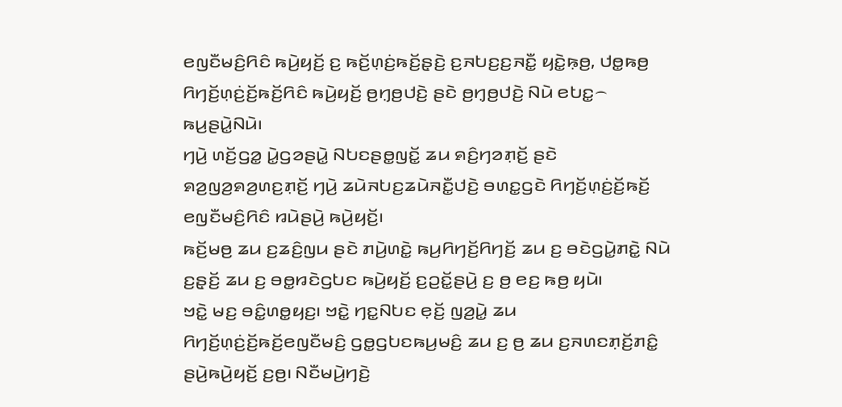ꤕꤜꤢꤪꤗꤢꤨ꤬ꤖꤢꤨ ꤒꤣꤧ꤬ꤟꤢꤩ꤬ ꤢ꤬ ꤒꤢꤩ꤬ꤛ꤫ꤢꤦ꤬ꤒꤢꤩ꤬ꤔ꤫ꤢꤧ꤬ ꤢ꤬ꤏꤝꤢ꤬ꤢ꤬ꤏꤢꤪ꤭ ꤟꤢꤧ꤭ꤒ꤫ꤥ꤬, ꤓꤥ꤭ꤒꤥ꤬ ꤖꤚꤢꤩ꤬ꤛ꤫ꤢꤦ꤬ꤢꤩ꤬ꤒꤢꤩ꤬ꤖꤢꤨ ꤒꤣꤧ꤬ꤟꤢꤩ꤬ ꤥ꤬ꤚ꤫ꤥ꤬ꤓꤢꤧ꤬ ꤔꤢꤧ ꤥ꤬ꤚ꤫ꤥ꤬ꤓꤢꤧ꤬ ꤡꤣꤧ ꤕꤝꤢ꤭꤮ ꤒꤣ꤬ꤔꤣꤧ꤭ꤡꤣꤧ꤯
ꤚꤣꤧ꤬ ꤛꤢꤩ꤬ꤞꤤ꤭ ꤣꤧ꤭ꤞꤤꤔꤣꤧ꤭ ꤡꤝꤢꤔꤥ꤭ꤜꤢꤩ꤭ ꤘꤣ ꤎꤢꤨ꤬ꤚꤤꤊ꤫ꤢꤩ꤬ ꤔꤢꤧ ꤎꤤ꤬ꤜꤤ꤬ꤎꤤ꤬ꤛꤢ꤬ꤊ꤫ꤢꤩ꤬ ꤚꤣꤧ꤬ ꤘꤣꤧꤏꤝꤢ꤬ꤘꤣꤧꤏꤢꤪ꤭ꤓꤢꤧ꤬ ꤋꤛꤢ꤭ꤞꤢꤧ ꤖꤚꤢꤩ꤬ꤛ꤫ꤢꤦ꤬ꤢꤩ꤬ꤒꤢꤩ꤬ ꤕꤜꤢꤪꤗꤢꤨ꤬ꤖꤢꤨ ꤙꤣꤧꤔꤣꤧ꤬ ꤒꤣꤧ꤬ꤟꤢꤩ꤬꤯
ꤒꤢꤩ꤬ꤗꤥ꤬ ꤘꤣ ꤢ꤬ꤘꤢꤨ꤬ꤜꤣ ꤔꤢꤧ ꤊꤣꤧ꤬ꤛꤢꤧ꤭ ꤒꤣ꤬ꤖꤚꤢꤩ꤬ꤖꤚꤢꤩ꤬ ꤘꤣ ꤢ꤬ ꤋꤢꤧꤞꤣꤧ꤭ꤊꤢꤧ꤭ ꤡꤣꤧ ꤢ꤬ꤔ꤫ꤢꤩ꤬ ꤘꤣ ꤢ꤬ ꤋꤥ꤭ꤙꤢꤧꤞꤝꤢ ꤒꤣꤧ꤬ꤟꤢꤩ꤬ ꤢ꤬ꤑꤢꤩ꤭ꤔꤣꤧ꤬ ꤢ꤬ ꤥ꤬ ꤕꤢ꤬ ꤒꤥ꤬ ꤟꤣꤧ꤯
ꤠꤢꤧ꤭ ꤗꤢ꤬ ꤋꤢꤨ꤭ꤛꤥ꤭ꤟꤢ꤬꤯ ꤠꤢꤧ꤭ ꤚꤢ꤭ꤡꤝꤢ ꤕ꤫ꤢꤩ꤬ ꤜꤤ꤬ꤣꤧ꤭ ꤘꤣ ꤖꤚꤢꤩ꤬ꤛ꤫ꤢꤦ꤬ꤢꤩ꤬ꤒꤢꤩ꤬ꤕꤜꤢꤪꤗꤢꤨ꤬ ꤞꤥ꤭ꤞꤝꤢꤒꤣ꤬ꤗꤢꤨ꤬ ꤘꤣ ꤢ꤬ ꤥ꤬ ꤘꤣ ꤢ꤬ꤏꤛꤢꤊ꤫ꤢꤩ꤬ꤊꤢꤨ꤭ ꤔꤣꤧ꤬ꤒꤣꤧ꤬ꤟꤢꤩ꤬ ꤢ꤬ꤥ꤬꤯ ꤡꤢꤪꤗꤣꤧ꤬ꤚꤢꤧ꤬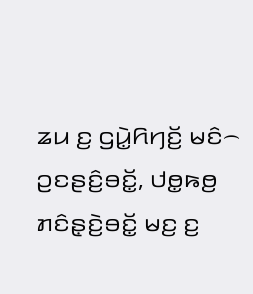ꤘꤣ ꤢ꤬ ꤞꤣꤧ꤭ꤖꤚꤢꤩ꤬ ꤗꤢꤨ꤮ ꤑꤢꤔꤢꤨ꤬ꤋꤢꤩ꤭, ꤓꤥ꤭ꤒꤥ꤬ ꤊꤢꤨꤔ꤫ꤢꤧ꤬ꤋꤢꤩ꤭ ꤗꤢ꤬ ꤢ꤬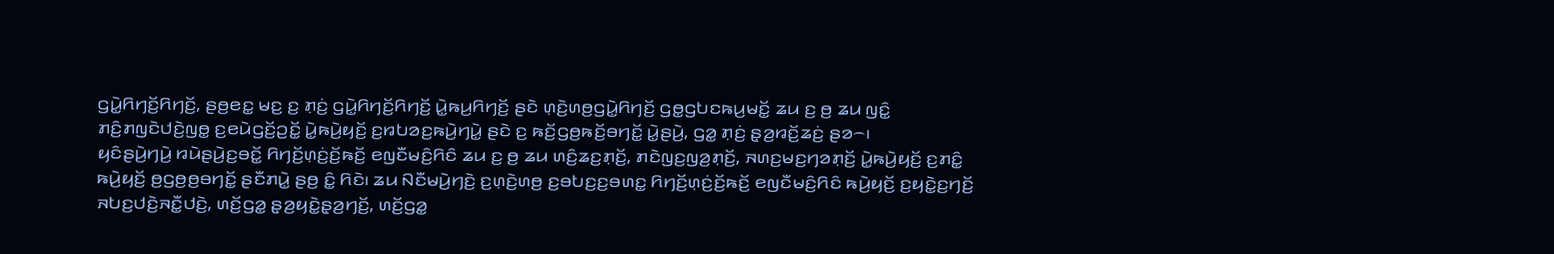ꤞꤣꤧ꤭ꤖꤚꤢꤩ꤬ꤖꤚꤢꤩ꤬, ꤔꤥ꤬ꤕꤢ꤭ ꤗꤢ꤬ ꤢ꤬ ꤊ꤫ꤢꤦ꤬ ꤞꤣꤧ꤭ꤖꤚꤢꤩ꤬ꤖꤚꤢꤩ꤬ ꤣꤧ꤭ꤒꤣ꤬ꤖꤚꤢꤩ꤬ ꤔꤢꤧ ꤛ꤫ꤢꤧ꤬ꤛꤥ꤬ꤞꤣꤧ꤭ꤖꤚꤢꤩ꤬ ꤞꤥ꤭ꤞꤝꤢꤒꤣ꤬ꤗꤢꤩ꤭ ꤘꤣ ꤢ꤬ ꤥ꤬ ꤘꤣ ꤜꤢꤨ꤭ ꤊꤢꤨ꤬ꤊꤜꤢꤧꤓꤢꤧ꤬ꤜꤥ꤭ ꤢ꤬ꤕꤣꤧꤞꤢꤩ꤬ꤑꤢꤩ꤭ ꤣꤧ꤭ꤒꤣꤧ꤬ꤟꤢꤩ꤬ ꤢ꤬ꤙꤝꤤꤢ꤬ꤒꤣꤧ꤬ꤚꤣꤧ꤭ ꤔꤢꤧ ꤢ꤬ ꤒꤢꤩ꤬ꤞꤥ꤬ꤒꤢꤩ꤬ꤋꤚꤢꤩ꤭ ꤣꤧ꤭ꤔꤣꤧ꤬, ꤞꤤ꤭ ꤊ꤫ꤢꤦ꤬ ꤔ꤫ꤤ꤬ꤙꤢꤩ꤬ꤘꤢꤦ꤬ ꤔꤤ꤮꤯
ꤟꤢꤨꤔꤣꤧ꤬ꤚꤣꤧ꤬ ꤙꤣꤧꤔꤣꤧ꤬ꤢ꤬ꤋꤢꤩ꤭ ꤖꤚꤢꤩ꤬ꤛ꤫ꤢꤦ꤬ꤢꤩ꤬ꤒꤢꤩ꤬ ꤕꤜꤢꤪꤗꤢꤨ꤬ꤖꤢꤨ ꤘꤣ ꤢ꤬ ꤥ꤬ ꤘꤣ ꤛꤢꤨ꤬ꤘꤢ꤬ꤊ꤫ꤢꤩ꤬, ꤊꤢꤧꤜꤢ꤬ꤜꤤ꤬ꤊ꤫ꤢꤩ꤬, ꤏꤛꤢ꤬ꤗꤢ꤬ꤚꤤꤊ꤫ꤢꤩ꤬ ꤣꤧ꤭ꤒꤣꤧ꤬ꤟꤢꤩ꤬ ꤢ꤬ꤊꤢꤨ꤭ ꤒꤣꤧ꤬ꤟꤢꤩ꤬ ꤥ꤬ꤞꤥ꤬ꤥ꤬ꤋꤚꤢꤩ꤭ ꤔꤢꤪꤊꤣꤧ꤭ ꤔꤥ꤬ ꤢꤨ꤭ ꤖꤢꤧ꤯ ꤘꤣ ꤡꤢꤪꤗꤣꤧ꤬ꤚꤢꤧ꤬ ꤢ꤬ꤛ꤫ꤢꤧ꤬ꤛꤥ꤬ ꤢ꤬ꤋꤝꤢ꤬ꤢ꤬ꤋꤛꤢ꤭ ꤖꤚꤢꤩ꤬ꤛ꤫ꤢꤦ꤬ꤢꤩ꤬ꤒꤢꤩ꤬ ꤕꤜꤢꤪꤗꤢꤨ꤬ꤖꤢꤨ ꤒꤣꤧ꤬ꤟꤢꤩ꤬ ꤢ꤬ꤟꤢꤧ꤭ꤢ꤬ꤚꤢꤩ꤬ ꤏꤝꤢ꤬ꤓꤢꤧ꤬ꤏꤢꤪ꤭ꤓꤢꤧ꤬, ꤛꤢꤩ꤬ꤞꤤ꤭ ꤔ꤫ꤤ꤬ꤟꤢꤧ꤭ꤔ꤫ꤤ꤬ꤚꤢꤩ꤬, ꤛꤢꤩ꤬ꤞꤤ꤭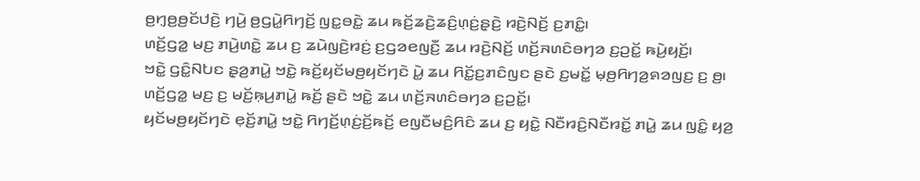ꤥ꤬ꤚ꤫ꤥ꤬ꤥ꤬ꤢꤩꤓꤢꤧ꤬ ꤚꤣꤧ꤬ ꤥ꤬ꤞꤣꤧ꤭ꤖꤚꤢꤩ꤬ ꤜꤢ꤭ꤋꤢꤧ꤭ ꤘꤣ ꤒꤢꤩ꤬ꤘꤢꤧ꤬ꤘꤢꤨ꤬ꤛ꤫ꤢꤦ꤬ꤔ꤫ꤢꤧ꤬ ꤙꤢꤧ꤬ꤡꤢꤩ꤬ ꤢ꤬ꤊꤢꤨ꤭꤯
ꤛꤢꤩ꤬ꤞꤤ꤭ ꤗꤢ꤬ ꤊꤣꤧ꤬ꤛꤢꤧ꤭ ꤘꤣ ꤢ꤬ ꤘꤣꤧꤜꤢꤧ꤬ꤙꤢꤦ꤬ ꤢ꤬ꤞꤤꤕꤜꤢꤪ꤬ ꤘꤣ ꤙꤢꤧ꤬ꤡꤢꤩ꤬ ꤛꤢꤩ꤬ꤏꤛꤢꤨꤋꤚꤤ ꤢ꤬ꤑꤢꤩ꤭ ꤒꤣꤧ꤬ꤟꤢꤩ꤬꤯
ꤠꤢꤧ꤭ ꤞꤢꤨ꤭ꤡꤝꤢ ꤔ꤫ꤤ꤬ꤊꤣꤧ꤭ ꤠꤢꤧ꤭ ꤒꤢꤩ꤬ꤟꤢꤩꤗꤥ꤬ꤟꤢꤩꤚꤢꤧ ꤣꤧ꤭ ꤘꤣ ꤖꤢꤩ꤭ꤢ꤬ꤊꤢꤨꤜꤢ ꤔꤢꤧ ꤢ꤬ꤗꤢꤩ꤭ ꤗ꤫ꤥ꤬ꤖꤚꤤ꤬ꤎꤤꤜꤢ꤬ ꤢ꤬ ꤥ꤬꤯ ꤛꤢꤩ꤬ꤞꤤ꤭ ꤗꤢ꤬ ꤢ꤬ ꤗꤢꤩ꤬ꤒ꤫ꤣ꤬ꤊꤣꤧ꤭ ꤒꤢꤩ꤬ ꤔꤢꤧ ꤠꤢꤧ꤭ ꤘꤣ ꤛꤢꤩ꤬ꤏꤛꤢꤨꤋꤚꤤ ꤢ꤬ꤑꤢꤩ꤭꤯
ꤟꤢꤩꤗꤥ꤬ꤟꤢꤩꤚꤢꤧ ꤕ꤫ꤢꤩ꤬ꤊꤣꤧ꤭ ꤠꤢꤧ꤭ ꤖꤚꤢꤩ꤬ꤛ꤫ꤢꤦ꤬ꤢꤩ꤬ꤒꤢꤩ꤬ ꤕꤜꤢꤪꤗꤢꤨ꤬ꤖꤢꤨ ꤘꤣ ꤢ꤬ ꤟꤢꤧ꤭ ꤡꤢꤪꤙꤢꤨ꤬ꤡꤢꤪꤙꤢꤩ꤭ ꤊꤣꤧ꤭ ꤘꤣ ꤜꤢꤨ꤭ ꤟꤤ꤬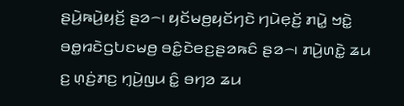ꤔꤣꤧ꤬ꤒꤣꤧ꤬ꤟꤢꤩ꤬ ꤔꤤ꤮꤯ ꤟꤢꤩꤗꤥ꤬ꤟꤢꤩꤚꤢꤧ ꤚꤣꤧꤕ꤫ꤢꤩ꤬ ꤊꤣꤧ꤭ ꤠꤢꤧ꤭ ꤋꤥ꤭ꤙꤢꤧꤞꤝꤢꤗꤥ꤬ ꤋꤢꤨ꤭ꤢꤧꤕꤢ꤬ꤔꤤꤒꤢꤨ ꤔꤤ꤮꤯ ꤊꤣꤧ꤬ꤛꤢꤧ꤭ ꤘꤣ ꤢ꤬ ꤛ꤫ꤢꤦ꤬ꤊꤢ꤬ ꤚ꤫ꤣꤧ꤬ꤜꤣ ꤢꤨ꤭ ꤋꤚꤤ ꤘꤣ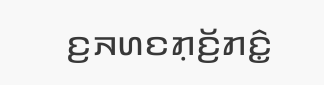ꤢ꤬ꤏꤛꤢꤊ꤫ꤢꤩ꤬ꤊꤢꤨ꤭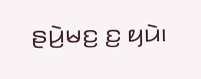ꤔꤣꤧ꤬ꤗꤢ꤬ ꤢ꤬ ꤟꤣꤧ꤯